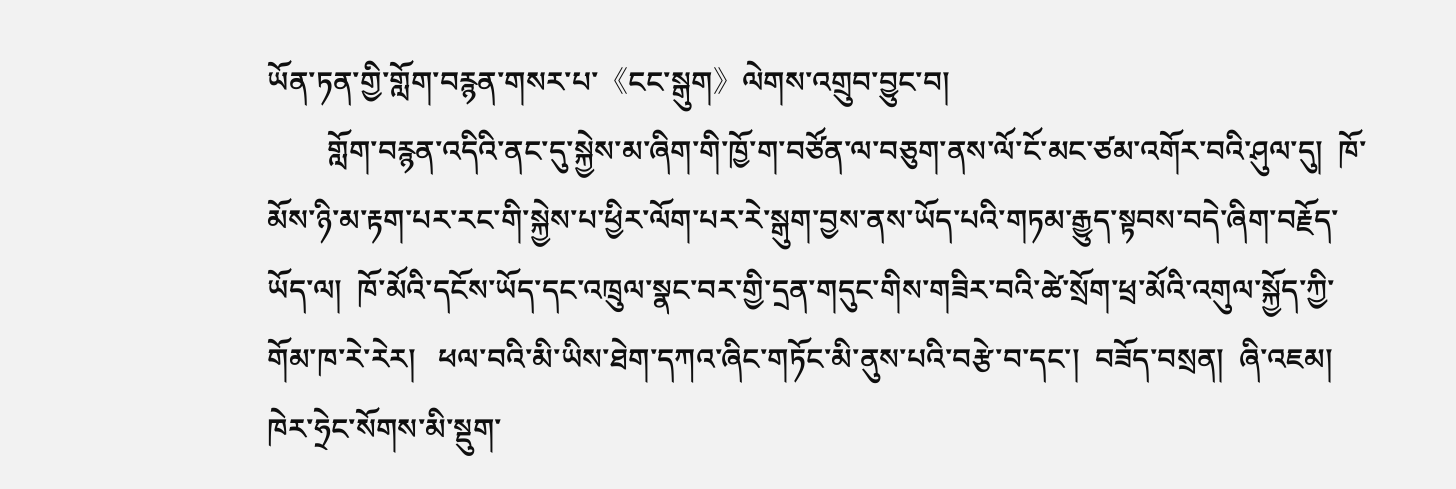ཡོན་ཏན་གྱི་གློག་བརྙན་གསར་པ་《ངང་སྒུག》ལེགས་འགྲུབ་བྱུང་བ།
        གློག་བརྙན་འདིའི་ནང་དུ་སྐྱེས་མ་ཞིག་གི་ཁྱོ་ག་བཙོན་ལ་བཅུག་ནས་ལོ་ངོ་མང་ཙམ་འགོར་བའི་ཤུལ་དུ།  ཁོ་མོས་ཉི་མ་རྟག་པར་རང་གི་སྐྱེས་པ་ཕྱིར་ལོག་པར་རེ་སྒུག་བྱས་ནས་ཡོད་པའི་གཏམ་རྒྱུད་སྟབས་བདེ་ཞིག་བརྗོད་ཡོད་ལ།  ཁོ་མོའི་དངོས་ཡོད་དང་འཁྲུལ་སྣང་བར་གྱི་དྲན་གདུང་གིས་གཟིར་བའི་ཚེ་སྲོག་ཕྲ་མོའི་འགུལ་སྐྱོད་ཀྱི་གོམ་ཁ་རེ་རེར།   ཕལ་བའི་མི་ཡིས་ཐེག་དཀའ་ཞིང་གཏོང་མི་ནུས་པའི་བརྩེ་བ་དང་།  བཟོད་བསྲན།  ཞི་འཇམ།  ཁེར་ཧྲེང་སོགས་མི་སྡུག་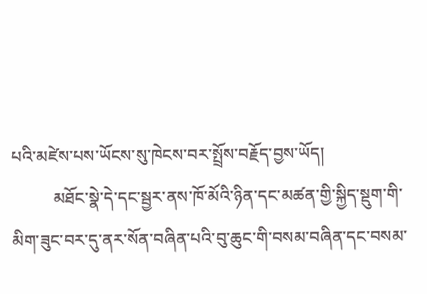པའི་མཛེས་པས་ཡོངས་སུ་ཁེངས་བར་སྤྲོས་བརྗོད་བྱས་ཡོད།
          མཐོང་སྣེ་དེ་དང་སྦྱར་ནས་ཁོ་མོའི་ཉིན་དང་མཚན་གྱི་སྐྱིད་སྡུག་གི་མིག་ཟུང་བར་དུ་ནར་སོན་བཞིན་པའི་བུ་ཆུང་གི་བསམ་བཞིན་དང་བསམ་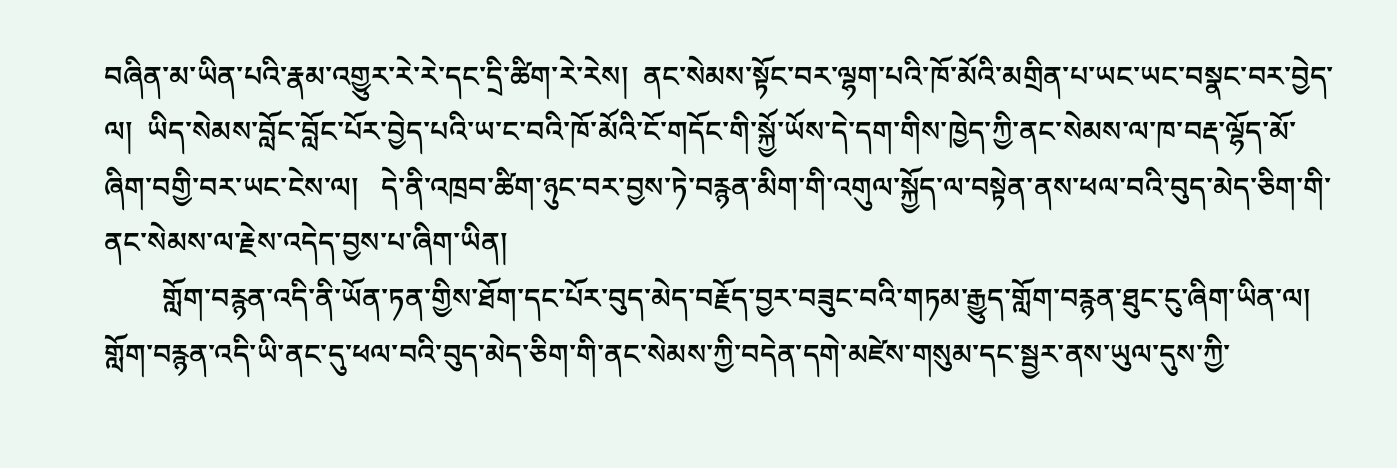བཞིན་མ་ཡིན་པའི་རྣམ་འགྱུར་རེ་རེ་དང་དྲི་ཚིག་རེ་རེས།  ནང་སེམས་སྟོང་བར་ལྷག་པའི་ཁོ་མོའི་མགྲིན་པ་ཡང་ཡང་བསྣང་བར་བྱེད་ལ།  ཡིད་སེམས་བློང་བློང་པོར་བྱེད་པའི་ཡ་ང་བའི་ཁོ་མོའི་ངོ་གདོང་གི་སྐྱོ་ཡོས་དེ་དག་གིས་ཁྱེད་ཀྱི་ནང་སེམས་ལ་ཁ་བརྡ་ལྷོད་མོ་ཞིག་བགྱི་བར་ཡང་ངེས་ལ།   དེ་ནི་འཁྲབ་ཚིག་ཉུང་བར་བྱས་ཏེ་བརྙན་མིག་གི་འགུལ་སྐྱོད་ལ་བསྟེན་ནས་ཕལ་བའི་བུད་མེད་ཅིག་གི་ནང་སེམས་ལ་རྗེས་འདེད་བྱས་པ་ཞིག་ཡིན།
        གློག་བརྙན་འདི་ནི་ཡོན་ཏན་གྱིས་ཐོག་དང་པོར་བུད་མེད་བརྗོད་བྱར་བཟུང་བའི་གཏམ་རྒྱུད་གློག་བརྙན་ཐུང་ངུ་ཞིག་ཡིན་ལ།   གློག་བརྙན་འདི་ཡི་ནང་དུ་ཕལ་བའི་བུད་མེད་ཅིག་གི་ནང་སེམས་ཀྱི་བདེན་དགེ་མཛེས་གསུམ་དང་སྦྱར་ནས་ཡུལ་དུས་ཀྱི་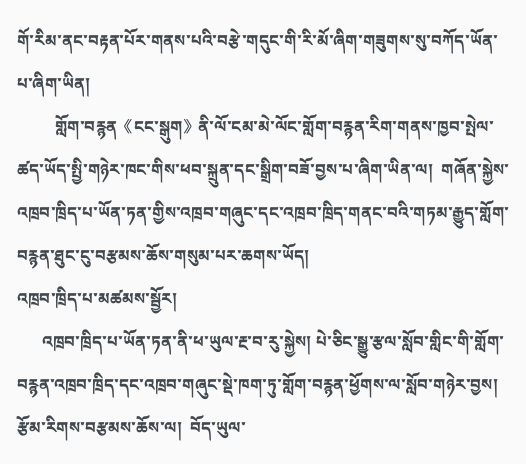གོ་རིམ་ནང་བརྟན་པོར་གནས་པའི་བརྩེ་གདུང་གི་རི་མོ་ཞིག་གཟུགས་སུ་བཀོད་ཡོན་པ་ཞིག་ཡིན།
         གློག་བརྙན《ངང་སྒུག》ནི་ལོ་ངམ་མེ་ལོང་གློག་བརྙན་རིག་གནས་ཁྱབ་སྤེལ་ཚད་ཡོད་སྤྱི་གཉེར་ཁང་གིས་ཕབ་སྐྲུན་དང་སྒྲིག་བཟོ་བྱས་པ་ཞིག་ཡིན་ལ།  གཞོན་སྐྱེས་འཁྲབ་ཁྲིད་པ་ཡོན་ཏན་གྱིས་འཁྲབ་གཞུང་དང་འཁྲབ་ཁྲིད་གནང་བའི་གཏམ་རྒྱུད་གློག་བརྙན་ཐུང་ངུ་བརྩམས་ཆོས་གསུམ་པར་ཆགས་ཡོད།
འཁྲབ་ཁྲིད་པ་མཚམས་སྦྱོར།
      འཁྲབ་ཁྲིད་པ་ཡོན་ཏན་ནི་ཕ་ཡུལ་རྔ་བ་རུ་སྐྱེས། པེ་ཅིང་སྒྱུ་རྩལ་སློབ་གླིང་གི་གློག་བརྙན་འཁྲབ་ཁྲིད་དང་འཁྲབ་གཞུང་སྡེ་ཁག་ཏུ་གློག་བརྙན་ཕྱོགས་ལ་སློབ་གཉེར་བྱས།  རྩོམ་རིགས་བརྩམས་ཆོས་ལ།  བོད་ཡུལ་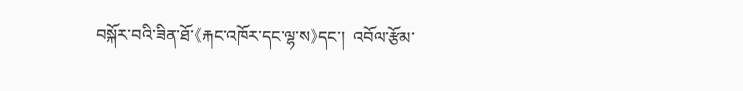བསྐོར་བའི་ཟིན་ཐོ་《རྐང་འཁོར་དང་ལྷ་ས》དང་།  འབོལ་རྩོམ་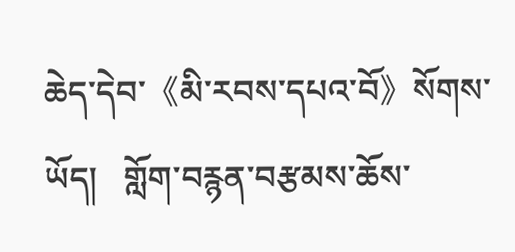ཆེད་དེབ་《མི་རབས་དཔའ་བོ》སོགས་ཡོད།   གློག་བརྙན་བརྩམས་ཆོས་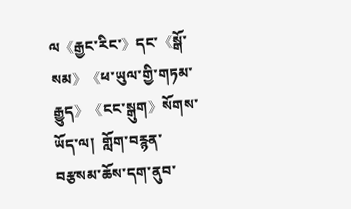ལ《རྒྱང་རིང་》དང་《སྒོ་སམ》《ཕ་ཡུལ་གྱི་གཏམ་རྒྱུད》《ངང་སྒུག》སོགས་ཡོད་ལ།  གློག་བརྙན་བརྩསམ་ཆོས་དག་ནུབ་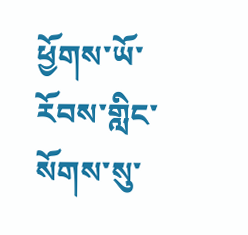ཕྱོགས་ཡོ་རོབས་གླིང་སོགས་སུ་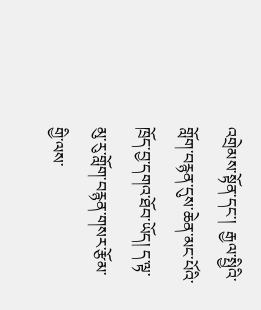འགྲེམས་སྟོན་དང་།  རྒྱལ་སྤྱིའི་གློག་བརྙན་དུས་ཆེན་མང་པོའི་ཁྲོད་བྱ་དགའ་ཐོབ་ཡོད། ད་ལྟ་མུ་རུ་གློག་བརྙན་གསར་རྩོམ་གྱི་ལས་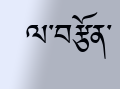ལ་བརྩོན་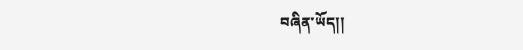བཞིན་ཡོད།།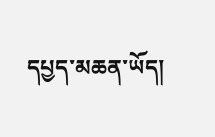དཔྱད་མཆན་ཡོད།